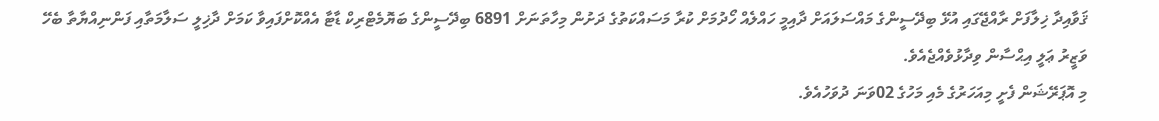ޤަވާއިދާ ޚިލާފަށް ރާއްޖޭގައި އުޅޭ ބިދޭސީންގެ މައްސަލައަށް ދާއިމީ ހައްލެއް ހޯދުމަށް ކުރާ މަސައްކަތުގެ ދަށުން މިހާތަނަށް 6891 ބިދޭސީންގެ ބަޔޮމެޓްރިކް ޑާޓާ އެއްކޮށްފައިވާ ކަމަށް ދާޚިލީ ސަލާމަތާއި ފަންނިއްޔާތާ ބެހޭ ވަޒީރު ޢަލީ އިޙްސާން ވިދާޅުވެއްޖެއެވެ.
މި އޮޕަރޭޝަން ފެށީ މިއަހަރުގެ މެއި މަހުގެ 02ވަނަ ދުވަހުއެވެ.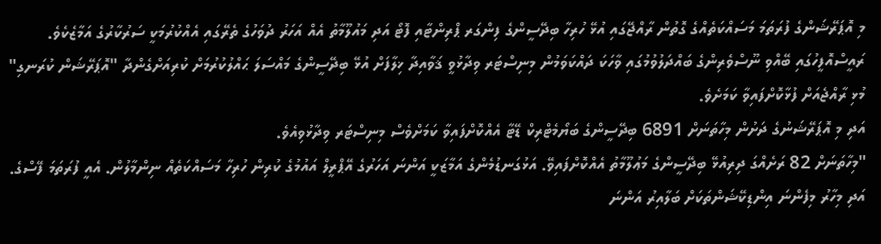މި އޮޕަރޭޝަންގެ ފުރަތަމަ މަސައްކަތެއްގެ ގޮތުން ރާއްޖޭގައި އުޅޭ ހުރިހާ ބިދޭސީންގެ ފިންގަރ ޕްރިންޓާއި ފޮޓޯ އަދި މައުލޫމާތު އެއް އަހަރު ދުވަހުގެ ތެރޭގައި އެއްކުރުމަކީ ސަރުކާރުގެ އަމާޒެކެވެ.
ރައީސްއޮފީހުގައި ބޭއްވި ނޫސްވެރިންގެ ބައްދަލުވުމުގައި ވާހަކަ ދައްކަވަމުން މިނިސްޓަރ ވިދާޅުވީ ޤަވާއިދާ ޚިލާފަށް އުޅޭ ބިދޭސީންގެ މައްސަލަ ޙައްލުކުރުމަށް ކުރިއަށްގެންދާ "އޮޕަރޭޝަން ކުރަނގި" މުޅި ރާއްޖެއަށް ފުޅާކޮށްފައިވާ ކަމަށެވެ.
އަދި މި އޮޕަރޭޝަނުގެ ދަށުން މިހާތަނަށް 6891 ބިދޭސީންގެ ބަޔޯމެޓްރިކް ޑޭޓާ އެއްކޮށްފައިވާ ކަމަށްވެސް މިނިސްޓަރ ވިދާޅުވިއެވެ.
"މިހާތަނަށް 82 ރަށެއްގަ ދިރިއުޅޭ ބިދޭސީންގެ މަޢުލޫމާތު އެއްކޮށްފައިވޭ. އަޅުގަނޑުމެންގެ އަމާޒަކީ އަންނަ އަހަރުގެ އޭޕްރީލް އައުމުގެ ކުރިން ހުރިހާ މަސައްކަތެއް ނިންމާލުން. އެއީ ފުރަތަމަ ފޭސްގެ. އަދި މިހާރު މިފެންނަ އިންޑިކޭޝަންތަކަށް ބަލާއިރު އަންނަ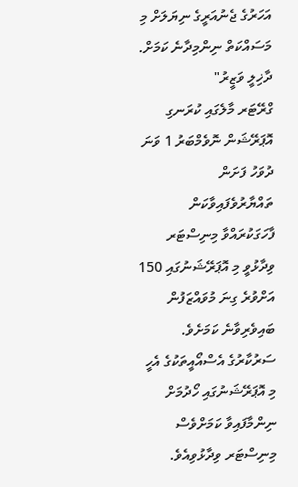އަހަރުގެ ޖެނުއަރީގެ ނިޔަލަށް މި މަސައްކަތް ނިންމިދާނެ ކަމަށް. ދާޚިލީ ވަޒީރު"
ގްރޭޓަރ މާލެގައި ކުރަނގި އޮޕަރޭޝަން ނޮވެމްބަރު 1 ވަނަ ދުވަހު ފަށަން ތައްޔާރުވެފައިވާކަން ފާހަގަކުރައްވާ މިނިސްޓަރ ވިދާޅުވީ މި އޮޕަރޭޝަނުގައި 150 އަށްވުރެ ގިނަ މުވައްޒަފުން ބައިވެރިވާނެ ކަމަށެވެ.
ސަރުކާރުގެ އެސްއޯއީތަކުގެ އެހީ މި އޮޕަރޭޝަނުގައި ހޯދުމަށް ނިންމާފައިވާ ކަމަށްވެސް މިނިސްޓަރ ވިދާޅުވިއެވެ.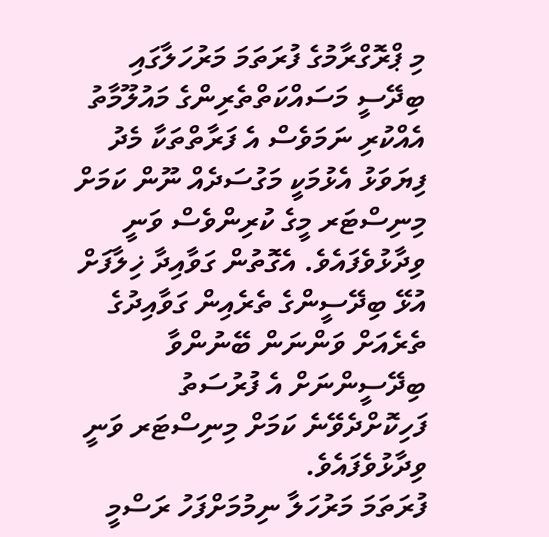މި ޕްރޮގްރާމުގެ ފުރަތަމަ މަރުހަލާގައި ބިދޭސީ މަސައްކަތްތެރިންގެ މައުލޫމާތު އެއްކުރި ނަމަވެސް އެ ފަރާތްތަކާ މެދު ފިޔަވަޅު އެޅުމަކީ މަގުސަދެއް ނޫން ކަމަށް މިނިސްޓަރ މީގެ ކުރިންވެސް ވަނީ ވިދާޅުވެފައެވެ. އެގޮތުން ގަވާއިދާ ޚިލާފަށް އުޅޭ ބިދޭސީންގެ ތެރެއިން ގަވާއިދުގެ ތެރެއަށް ވަންނަން ބޭނުންވާ ބިދޭސީންނަށް އެ ފުރުސަތު ފަހިކޮށްދެވޭނެ ކަމަށް މިނިސްޓަރ ވަނީ ވިދާޅުވެފައެވެ.
ފުރަތަމަ މަރުހަލާ ނިމުމަށްފަހު ރަސްމީ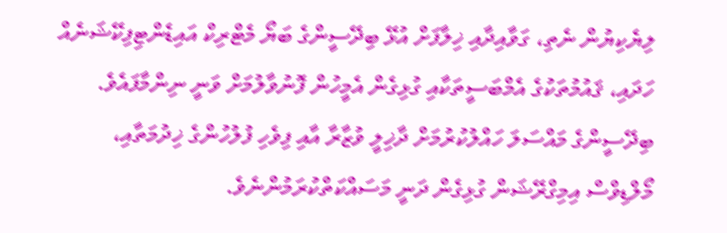ލިޔެކިޔުން ނެތި، ގަވާއިދާއި ޚިލާފަށް އުޅޭ ބިދޭސީންގެ ބަޔޯ މެޓްރިކް އައިޑެންޓިފިކޭޝަނެއް ހަދައި، ޤައުމުތަކުގެ އެމްބަސީތަކާއި ގުޅިގެން އެމީހުން ފޮނުވާލުމަށް ވަނީ ނިންމާފައެވެ.
ބިދޭސީންގެ މައްސަލަ ހައްލުކުރުމަށް ދާޚިލީ ވުޒާރާ އާއި ފިވެހި ފުލުހުންގެ ޚިދުމަތާއި، މޯލްޑިވްސް އިމިގްރޭޝަން ގުޅިގެން ދަނީ މަސައްކަތްކުރަމުންނެވެ.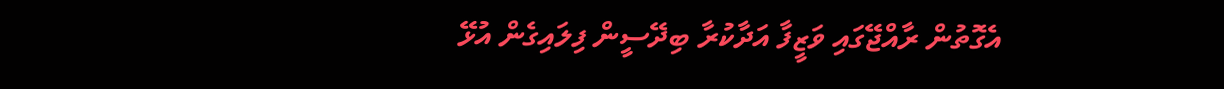އެގޮތުން ރާއްޖޭގައި ވަޒީފާ އަދާކުރާ ބިދޭސީން ފިލައިގެން އުޅޭ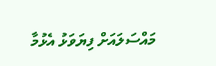މައްސަލައަށް ފިޔަވަޅު އެޅުމާ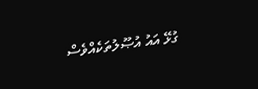ގުޅޭ އައު އުޞޫލުތަކެއްވެސް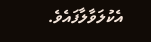އެކުލަވާލާފައެވެ.